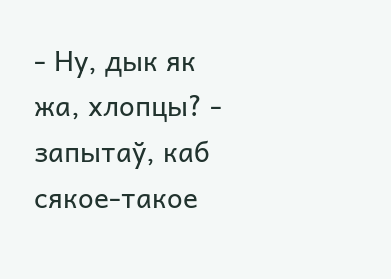- Ну, дык як жа, хлопцы? - запытаў, каб сякое-такое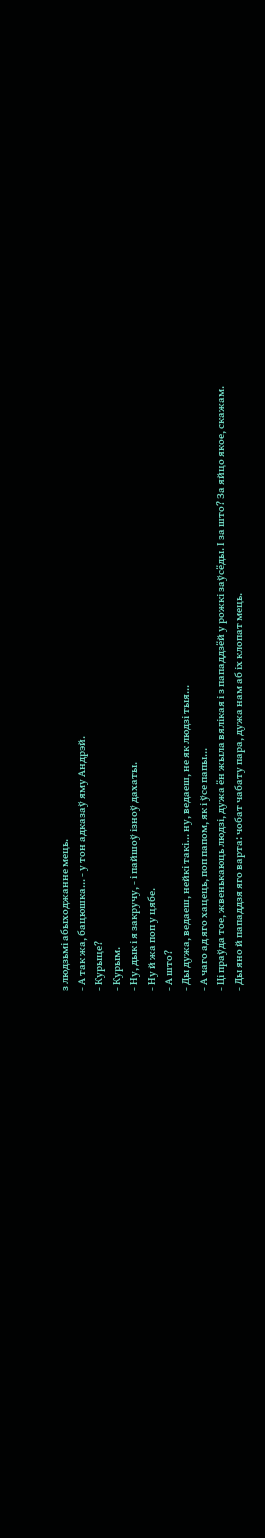з людзьмі абыходжанне мець.
- А так жа, бацюшка... - у тон адказаў яму Андрэй.
- Курыце?
- Курым.
- Ну, дык і я закручу, - і пайшоў ізноў дахаты.
- Ну й жа поп у цябе.
- А што?
- Ды дужа, ведаеш, нейкі такі... ну, ведаеш, не як людзі тыя...
- А чаго ад яго хацець, поп папом, як і ўсе папы...
- Ці праўда тое, жвенькаюць людзі, дужа ён жыла вялікая і з пападдзёй у рожкі заўсёды. І за што? За яйцо якое, скажам.
- Ды яно й пападдзя яго варта: чобат чабату пара, дужа нам аб іх клопат мець.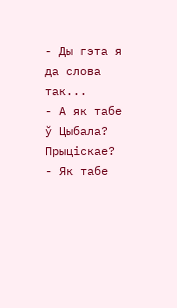- Ды гэта я да слова так...
- А як табе ў Цыбала? Прыціскае?
- Як табе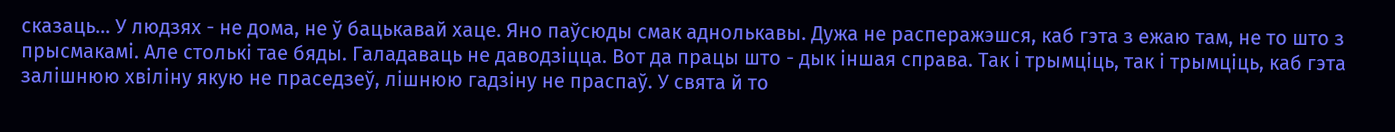сказаць... У людзях - не дома, не ў бацькавай хаце. Яно паўсюды смак аднолькавы. Дужа не расперажэшся, каб гэта з ежаю там, не то што з прысмакамі. Але столькі тае бяды. Галадаваць не даводзіцца. Вот да працы што - дык іншая справа. Так і трымціць, так і трымціць, каб гэта залішнюю хвіліну якую не праседзеў, лішнюю гадзіну не праспаў. У свята й то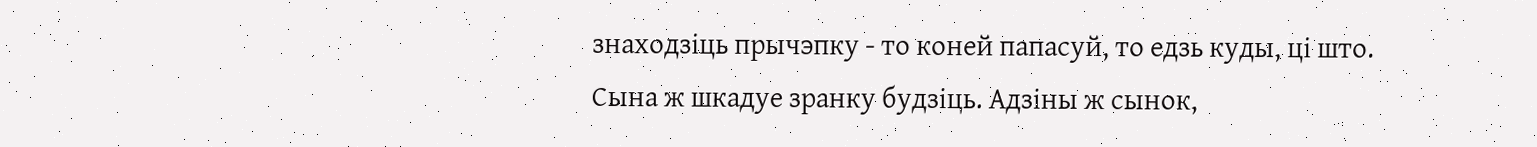знаходзіць прычэпку - то коней папасуй, то едзь куды, ці што. Сына ж шкадуе зранку будзіць. Адзіны ж сынок,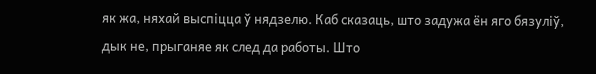як жа, няхай выспіцца ў нядзелю. Каб сказаць, што задужа ён яго бязуліў, дык не, прыганяе як след да работы. Што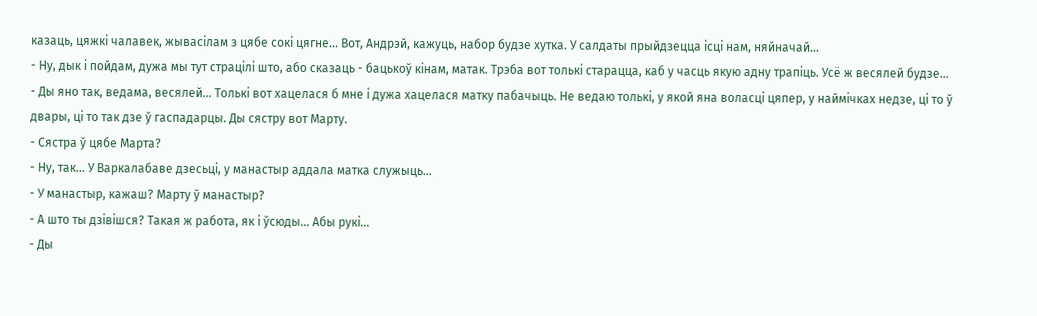казаць, цяжкі чалавек, жывасілам з цябе сокі цягне... Вот, Андрэй, кажуць, набор будзе хутка. У салдаты прыйдзецца ісці нам, няйначай...
- Ну, дык і пойдам, дужа мы тут страцілі што, або сказаць - бацькоў кінам, матак. Трэба вот толькі старацца, каб у часць якую адну трапіць. Усё ж весялей будзе...
- Ды яно так, ведама, весялей... Толькі вот хацелася б мне і дужа хацелася матку пабачыць. Не ведаю толькі, у якой яна воласці цяпер, у наймічках недзе, ці то ў двары, ці то так дзе ў гаспадарцы. Ды сястру вот Марту.
- Сястра ў цябе Марта?
- Ну, так... У Варкалабаве дзесьці, у манастыр аддала матка служыць...
- У манастыр, кажаш? Марту ў манастыр?
- А што ты дзівішся? Такая ж работа, як і ўсюды... Абы рукі...
- Ды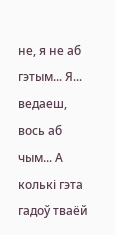не, я не аб гэтым... Я... ведаеш, вось аб чым... А колькі гэта гадоў тваёй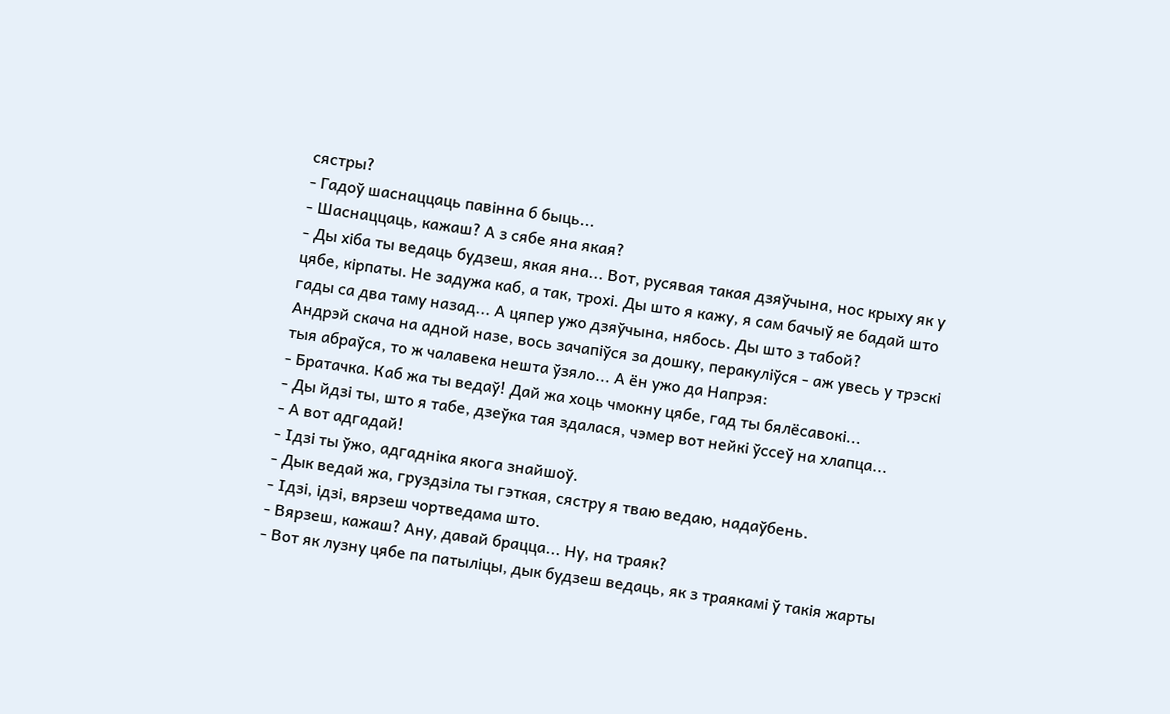сястры?
- Гадоў шаснаццаць павінна б быць...
- Шаснаццаць, кажаш? А з сябе яна якая?
- Ды хіба ты ведаць будзеш, якая яна... Вот, русявая такая дзяўчына, нос крыху як у цябе, кірпаты. Не задужа каб, а так, трохі. Ды што я кажу, я сам бачыў яе бадай што гады са два таму назад... А цяпер ужо дзяўчына, нябось. Ды што з табой?
Андрэй скача на адной назе, вось зачапіўся за дошку, перакуліўся - аж увесь у трэскі тыя абраўся, то ж чалавека нешта ўзяло... А ён ужо да Напрэя:
- Братачка. Каб жа ты ведаў! Дай жа хоць чмокну цябе, гад ты бялёсавокі...
- Ды йдзі ты, што я табе, дзеўка тая здалася, чэмер вот нейкі ўссеў на хлапца...
- А вот адгадай!
- Ідзі ты ўжо, адгадніка якога знайшоў.
- Дык ведай жа, груздзіла ты гэткая, сястру я тваю ведаю, надаўбень.
- Ідзі, ідзі, вярзеш чортведама што.
- Вярзеш, кажаш? Ану, давай брацца... Ну, на траяк?
- Вот як лузну цябе па патыліцы, дык будзеш ведаць, як з траякамі ў такія жарты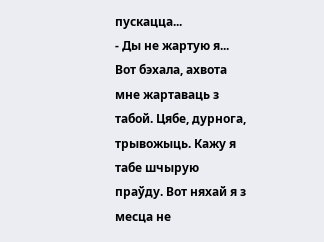пускацца...
- Ды не жартую я... Вот бэхала, ахвота мне жартаваць з табой. Цябе, дурнога, трывожыць. Кажу я табе шчырую праўду. Вот няхай я з месца не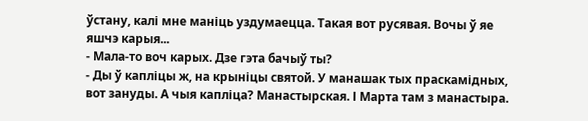ўстану, калі мне маніць уздумаецца. Такая вот русявая. Вочы ў яе яшчэ карыя...
- Мала-то воч карых. Дзе гэта бачыў ты?
- Ды ў капліцы ж, на крыніцы святой. У манашак тых праскамідных, вот зануды. А чыя капліца? Манастырская. І Марта там з манастыра.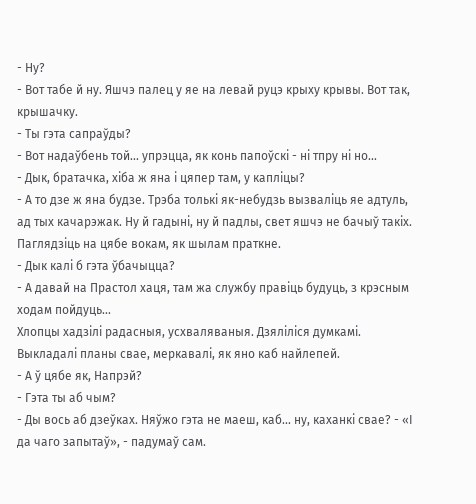- Ну?
- Вот табе й ну. Яшчэ палец у яе на левай руцэ крыху крывы. Вот так, крышачку.
- Ты гэта сапраўды?
- Вот надаўбень той... упрэцца, як конь папоўскі - ні тпру ні но...
- Дык, братачка, хіба ж яна і цяпер там, у капліцы?
- А то дзе ж яна будзе. Трэба толькі як-небудзь вызваліць яе адтуль, ад тых качарэжак. Ну й гадыні, ну й падлы, свет яшчэ не бачыў такіх. Паглядзіць на цябе вокам, як шылам праткне.
- Дык калі б гэта ўбачыцца?
- А давай на Прастол хаця, там жа службу правіць будуць, з крэсным ходам пойдуць...
Хлопцы хадзілі радасныя, усхваляваныя. Дзяліліся думкамі. Выкладалі планы свае, меркавалі, як яно каб найлепей.
- А ў цябе як, Напрэй?
- Гэта ты аб чым?
- Ды вось аб дзеўках. Няўжо гэта не маеш, каб... ну, каханкі свае? - «І да чаго запытаў», - падумаў сам.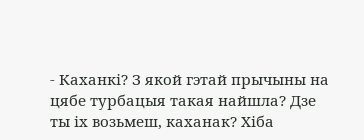- Каханкі? З якой гэтай прычыны на цябе турбацыя такая найшла? Дзе ты іх возьмеш, каханак? Хіба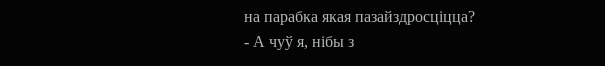на парабка якая пазайздросціцца?
- А чуў я, нібы з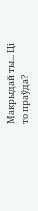Макрыдай ты... Ці то праўда?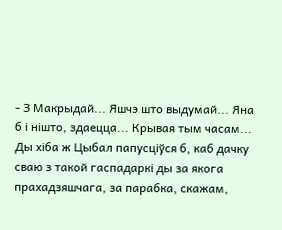- З Макрыдай... Яшчэ што выдумай... Яна б і нішто, здаецца... Крывая тым часам... Ды хіба ж Цыбал папусціўся б, каб дачку сваю з такой гаспадаркі ды за якога прахадзяшчага, за парабка, скажам,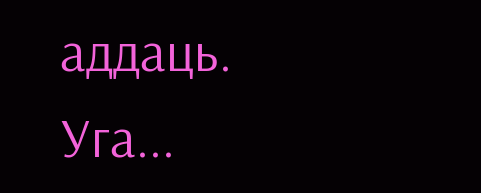аддаць. Уга...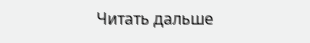Читать дальше